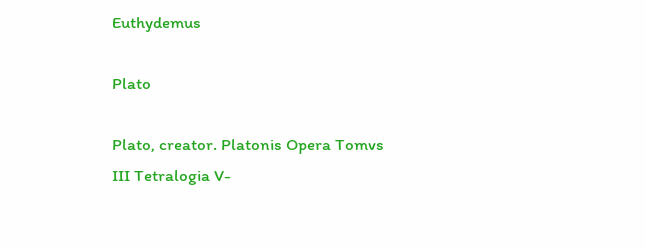Euthydemus

Plato

Plato, creator. Platonis Opera Tomvs III Tetralogia V-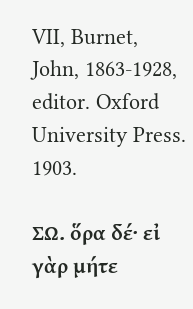VII, Burnet, John, 1863-1928, editor. Oxford University Press. 1903.

ΣΩ. ὅρα δέ· εἰ γὰρ μήτε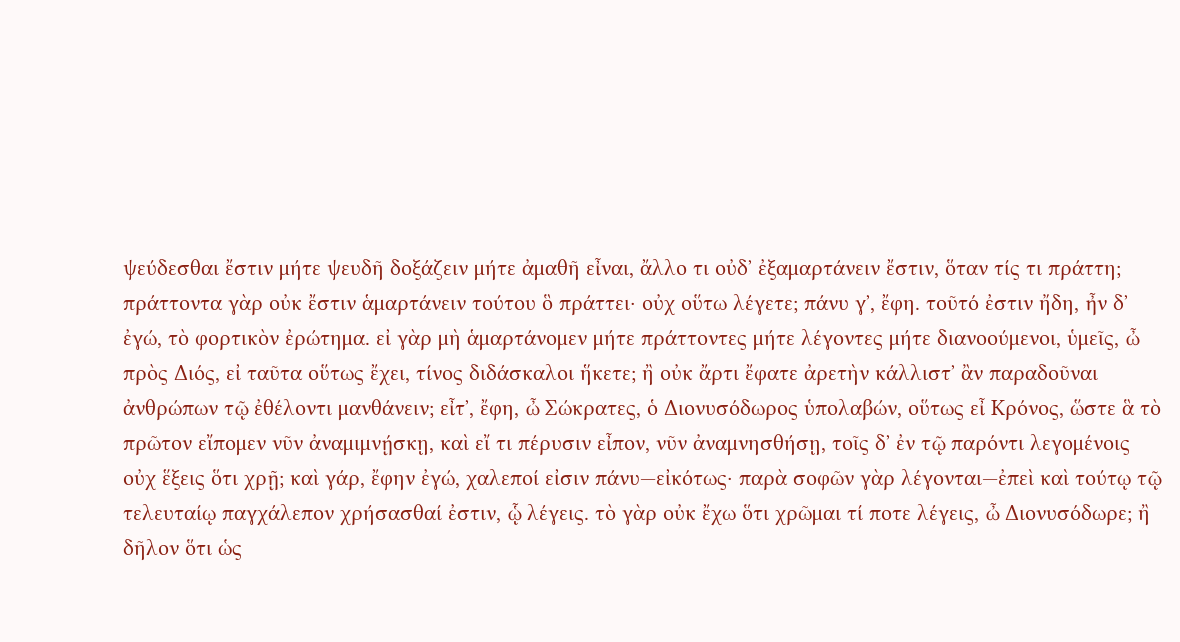ψεύδεσθαι ἔστιν μήτε ψευδῆ δοξάζειν μήτε ἀμαθῆ εἶναι, ἄλλο τι οὐδʼ ἐξαμαρτάνειν ἔστιν, ὅταν τίς τι πράττη; πράττοντα γὰρ οὐκ ἔστιν ἁμαρτάνειν τούτου ὃ πράττει· οὐχ οὕτω λέγετε; πάνυ γʼ, ἔφη. τοῦτό ἐστιν ἤδη, ἦν δʼ ἐγώ, τὸ φορτικὸν ἐρώτημα. εἰ γὰρ μὴ ἁμαρτάνομεν μήτε πράττοντες μήτε λέγοντες μήτε διανοούμενοι, ὑμεῖς, ὦ πρὸς Διός, εἰ ταῦτα οὕτως ἔχει, τίνος διδάσκαλοι ἥκετε; ἢ οὐκ ἄρτι ἔφατε ἀρετὴν κάλλιστʼ ἂν παραδοῦναι ἀνθρώπων τῷ ἐθέλοντι μανθάνειν; εἶτʼ, ἔφη, ὦ Σώκρατες, ὁ Διονυσόδωρος ὑπολαβών, οὕτως εἶ Κρόνος, ὥστε ἃ τὸ πρῶτον εἴπομεν νῦν ἀναμιμνῄσκῃ, καὶ εἴ τι πέρυσιν εἶπον, νῦν ἀναμνησθήσῃ, τοῖς δʼ ἐν τῷ παρόντι λεγομένοις οὐχ ἕξεις ὅτι χρῇ; καὶ γάρ, ἔφην ἐγώ, χαλεποί εἰσιν πάνυ—εἰκότως· παρὰ σοφῶν γὰρ λέγονται—ἐπεὶ καὶ τούτῳ τῷ τελευταίῳ παγχάλεπον χρήσασθαί ἐστιν, ᾧ λέγεις. τὸ γὰρ οὐκ ἔχω ὅτι χρῶμαι τί ποτε λέγεις, ὦ Διονυσόδωρε; ἢ δῆλον ὅτι ὡς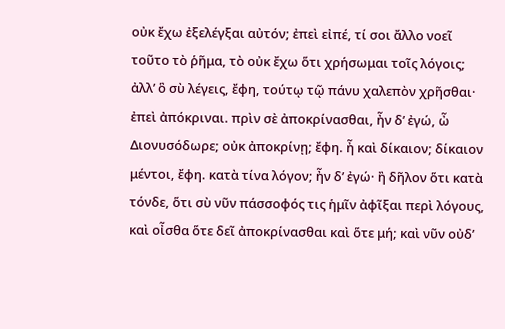οὐκ ἔχω ἐξελέγξαι αὐτόν; ἐπεὶ εἰπέ, τί σοι ἄλλο νοεῖ τοῦτο τὸ ῥῆμα, τὸ οὐκ ἔχω ὅτι χρήσωμαι τοῖς λόγοις; ἀλλʼ ὃ σὺ λέγεις, ἔφη, τούτῳ τῷ πάνυ χαλεπὸν χρῆσθαι· ἐπεὶ ἀπόκριναι. πρὶν σὲ ἀποκρίνασθαι, ἦν δʼ ἐγώ, ὦ Διονυσόδωρε; οὐκ ἀποκρίνῃ; ἔφη. ἦ καὶ δίκαιον; δίκαιον μέντοι, ἔφη. κατὰ τίνα λόγον; ἦν δʼ ἐγώ· ἢ δῆλον ὅτι κατὰ τόνδε, ὅτι σὺ νῦν πάσσοφός τις ἡμῖν ἀφῖξαι περὶ λόγους, καὶ οἶσθα ὅτε δεῖ ἀποκρίνασθαι καὶ ὅτε μή; καὶ νῦν οὐδʼ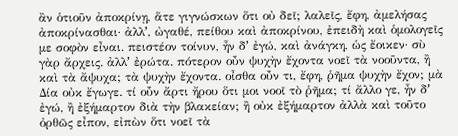ἂν ὁτιοῦν ἀποκρίνῃ, ἅτε γιγνώσκων ὅτι οὐ δεῖ; λαλεῖς, ἔφη, ἀμελήσας ἀποκρίνασθαι· ἀλλʼ, ὠγαθέ, πείθου καὶ ἀποκρίνου, ἐπειδὴ καὶ ὁμολογεῖς με σοφὸν εἶναι. πειστέον τοίνυν, ἦν δʼ ἐγώ, καὶ ἀνάγκη, ὡς ἔοικεν· σὺ γὰρ ἄρχεις. ἀλλʼ ἐρώτα. πότερον οὖν ψυχὴν ἔχοντα νοεῖ τὰ νοοῦντα, ἢ καὶ τὰ ἄψυχα; τὰ ψυχὴν ἔχοντα. οἶσθα οὖν τι, ἔφη, ῥῆμα ψυχὴν ἔχον; μὰ Δία οὐκ ἔγωγε. τί οὖν ἄρτι ἤρου ὅτι μοι νοοῖ τὸ ῥῆμα; τί ἄλλο γε, ἦν δʼ ἐγώ, ἢ ἐξήμαρτον διὰ τὴν βλακείαν; ἢ οὐκ ἐξήμαρτον ἀλλὰ καὶ τοῦτο ὀρθῶς εἶπον, εἰπὼν ὅτι νοεῖ τὰ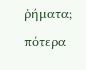ῥήματα; πότερα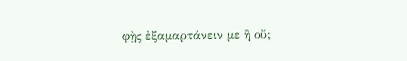φῂς ἐξαμαρτάνειν με ἢ οὔ;